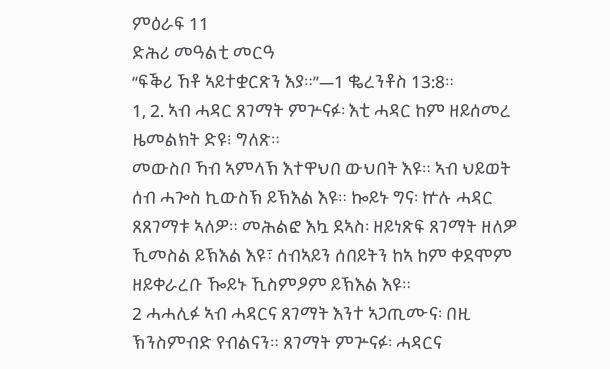ምዕራፍ 11
ድሕሪ መዓልቲ መርዓ
“ፍቕሪ ኸቶ ኣይተቋርጽን እያ።”—1 ቈረንቶስ 13:8።
1, 2. ኣብ ሓዳር ጸገማት ምጕናፉ፡ እቲ ሓዳር ከም ዘይሰመረ ዜመልክት ድዩ፧ ግለጽ።
መውስቦ ኻብ ኣምላኽ እተዋህበ ውህበት እዩ። ኣብ ህይወት ሰብ ሓጐስ ኪውስኽ ይኽእል እዩ። ኰይኑ ግና፡ ኵሉ ሓዳር ጸጸገማቱ ኣለዎ። መሕልፎ እኳ ደኣስ፡ ዘይነጽፍ ጸገማት ዘለዎ ኺመስል ይኽእል እዩ፣ ሰብኣይን ሰበይትን ከኣ ከም ቀደሞም ዘይቀራረቡ ዀይኑ ኺስምዖም ይኽእል እዩ።
2 ሓሓሊፉ ኣብ ሓዳርና ጸገማት እንተ ኣጋጢሙና፡ በዚ ኽንስምብድ የብልናን። ጸገማት ምጕናፉ፡ ሓዳርና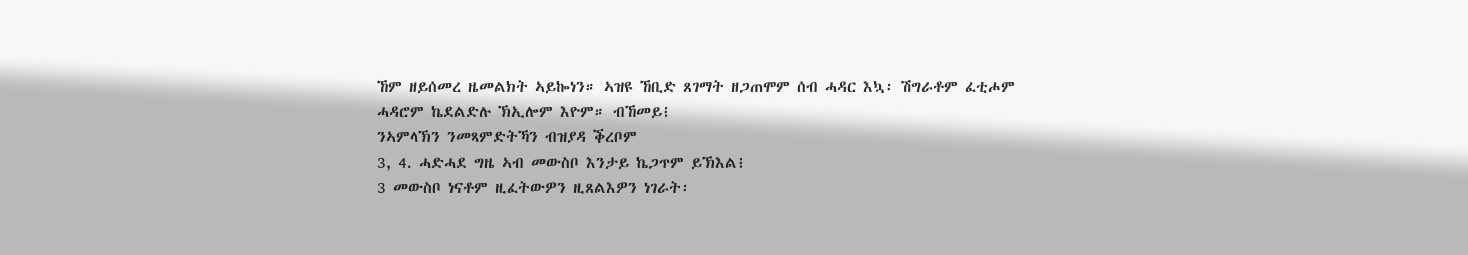ኸም ዘይሰመረ ዜመልክት ኣይኰነን። ኣዝዩ ኸቢድ ጸገማት ዘጋጠሞም ሰብ ሓዳር እኳ፡ ሽግራቶም ፈቲሖም ሓዳሮም ኬደልድሉ ኽኢሎም እዮም። ብኸመይ፧
ንኣምላኽን ንመጻምድትኻን ብዝያዳ ቕረቦም
3, 4. ሓድሓደ ግዜ ኣብ መውስቦ እንታይ ኬጋጥም ይኽእል፧
3 መውስቦ ነናቶም ዚፈትውዎን ዚጸልእዎን ነገራት፡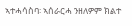ኣተሓሳስባ፡ ኣሰራርሓ ንዘለዎም ክልተ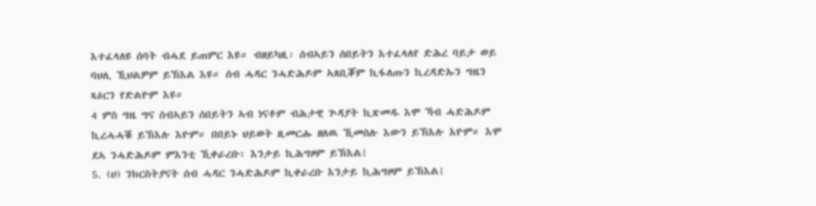እተፈላለዩ ሰባት ብሓደ ይጠምር እዩ። ብዘይካዚ፡ ሰብኣይን ሰበይትን እተፈላለየ ድሕረ ባይታ ወይ ባህሊ ኺህልዎም ይኽእል እዩ። ሰብ ሓዳር ንሓድሕዶም ኣጸቢቖም ኪፋለጡን ኪረዳድኡን ግዜን ጻዕርን የድልዮም እዩ።
4 ምስ ግዜ ግና ሰብኣይን ሰበይትን ኣብ ነናቶም ብሕታዊ ጕዳያት ኪጽመዱ እሞ ኻብ ሓድሕዶም ኪረሓሓቑ ይኽእሉ እዮም። በበይኑ ህይወት ዚመርሑ ዘለዉ ኺመስሉ እውን ይኽእሉ እዮም። እሞ ደኣ ንሓድሕዶም ምእንቲ ኺቀራረቡ፡ እንታይ ኪሕግዞም ይኽእል፧
5. (ሀ) ንክርስትያናት ሰብ ሓዳር ንሓድሕዶም ኪቀራረቡ እንታይ ኪሕግዞም ይኽእል፧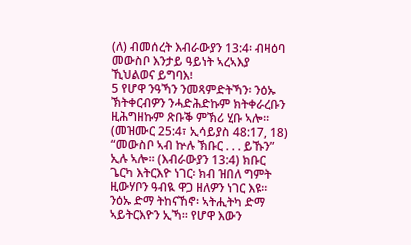(ለ) ብመሰረት እብራውያን 13:4፡ ብዛዕባ መውስቦ እንታይ ዓይነት ኣረኣእያ ኺህልወና ይግባእ፧
5 የሆዋ ንዓኻን ንመጻምድትኻን፡ ንዕኡ ኽትቀርብዎን ንሓድሕድኩም ክትቀራረቡን ዚሕግዘኩም ጽቡቕ ምኽሪ ሂቡ ኣሎ። (መዝሙር 25:4፣ ኢሳይያስ 48:17, 18) “መውስቦ ኣብ ኵሉ ኽቡር . . . ይኹን” ኢሉ ኣሎ። (እብራውያን 13:4) ክቡር ጌርካ እትርእዮ ነገር፡ ክብ ዝበለ ግምት ዚውሃቦን ዓብዪ ዋጋ ዘለዎን ነገር እዩ። ንዕኡ ድማ ትከናኸኖ፡ ኣትሒትካ ድማ ኣይትርእዮን ኢኻ። የሆዋ እውን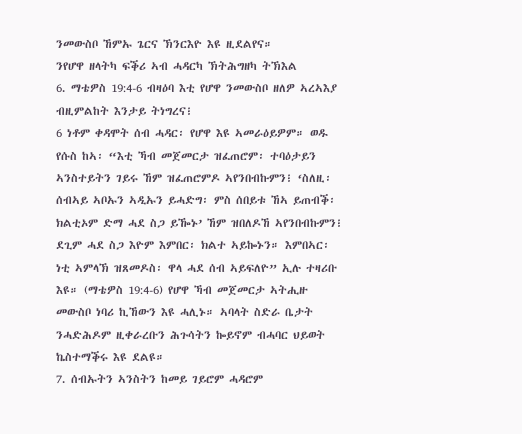ንመውስቦ ኸምኡ ጌርና ኽንርእዮ እዩ ዚደልየና።
ንየሆዋ ዘላትካ ፍቕሪ ኣብ ሓዳርካ ኽትሕግዘካ ትኽእል
6. ማቴዎስ 19:4-6 ብዛዕባ እቲ የሆዋ ንመውስቦ ዘለዎ ኣረኣእያ ብዚምልከት እንታይ ትነግረና፧
6 ነቶም ቀዳሞት ሰብ ሓዳር፡ የሆዋ እዩ ኣመራዕይዎም። ወዱ የሱስ ከኣ፡ “እቲ ኻብ መጀመርታ ዝፈጠሮም፡ ተባዕታይን ኣንስተይትን ገይሩ ኸም ዝፈጠሮምዶ ኣየንበብኩምን፧ ‘ስለዚ፡ ሰብኣይ ኣቦኡን ኣዲኡን ይሓድግ፡ ምስ ሰበይቱ ኸኣ ይጠብቕ፡ ክልቲኦም ድማ ሓደ ስጋ ይዀኑ’ ኸም ዝበለዶኸ ኣየንበብኩምን፧ ደጊም ሓደ ስጋ እዮም እምበር፡ ክልተ ኣይኰኑን። እምበኣር፡ ነቲ ኣምላኽ ዝጸመዶስ፡ ዋላ ሓደ ሰብ ኣይፍለዮ” ኢሉ ተዛሪቡ እዩ። (ማቴዎስ 19:4-6) የሆዋ ኻብ መጀመርታ ኣትሒዙ መውስቦ ነባሪ ኪኸውን እዩ ሓሊኑ። ኣባላት ስድራ ቤታት ንሓድሕዶም ዚቀራረቡን ሕጉሳትን ኰይኖም ብሓባር ህይወት ኬስተማቕሩ እዩ ደልዩ።
7. ሰብኡትን ኣንስትን ከመይ ገይሮም ሓዳሮም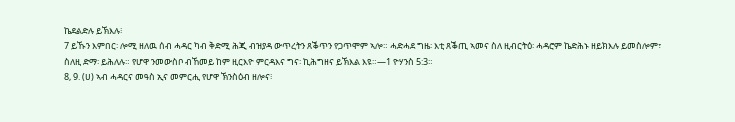ኬደልድሉ ይኽእሉ፧
7 ይኹን እምበር፡ ሎሚ ዘለዉ ሰብ ሓዳር ካብ ቅድሚ ሕጂ ብዝያዳ ውጥረትን ጸቕጥን የጋጥሞም ኣሎ። ሓድሓደ ግዜ፡ እቲ ጸቕጢ ኣመና ስለ ዚብርትዕ፡ ሓዳሮም ኬድሕኑ ዘይክእሉ ይመስሎም፣ ስለዚ ድማ፡ ይሕለሉ። የሆዋ ንመውስቦ ብኸመይ ከም ዚርእዮ ምርዳእና ግና፡ ኪሕግዘና ይኽእል እዩ።—1 ዮሃንስ 5:3።
8, 9. (ሀ) ኣብ ሓዳርና መዓስ ኢና መምርሒ የሆዋ ኽንስዕብ ዘሎና፧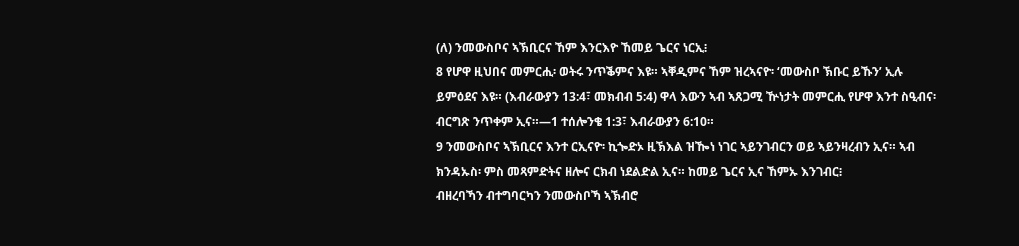(ለ) ንመውስቦና ኣኽቢርና ኸም እንርእዮ ኸመይ ጌርና ነርኢ፧
8 የሆዋ ዚህበና መምርሒ፡ ወትሩ ንጥቕምና እዩ። ኣቐዲምና ኸም ዝረኣናዮ፡ ‘መውስቦ ኽቡር ይኹን’ ኢሉ ይምዕደና እዩ። (እብራውያን 13:4፣ መክብብ 5:4) ዋላ እውን ኣብ ኣጸጋሚ ዅነታት መምርሒ የሆዋ እንተ ስዒብና፡ ብርግጽ ንጥቀም ኢና።—1 ተሰሎንቄ 1:3፣ እብራውያን 6:10።
9 ንመውስቦና ኣኽቢርና እንተ ርኢናዮ፡ ኪጐድኦ ዚኽእል ዝዀነ ነገር ኣይንገብርን ወይ ኣይንዛረብን ኢና። ኣብ ክንዳኡስ፡ ምስ መጻምድትና ዘሎና ርክብ ነደልድል ኢና። ከመይ ጌርና ኢና ኸምኡ እንገብር፧
ብዘረባኻን ብተግባርካን ንመውስቦኻ ኣኽብሮ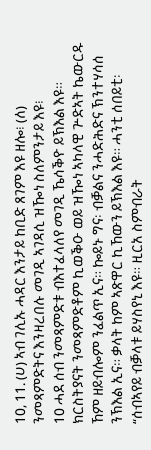10, 11. (ሀ) ኣብ ገሊኡ ሓዳር እንታይ ከቢድ ጸገም እዩ ዘሎ፧ (ለ) ንመጻምድትና እንዛረበሉ መገዲ ኣገዳሲ ዝዀነ ስለምንታይ እዩ፧
10 ሓደ ሰብ ንመጻምድቱ ብእተፈላለየ መገዲ ኼሳቕዮ ይኽእል እዩ። ክርስትያናት ንመጻምድቶም ኪወቕዑ ወይ ዝዀነ ኣካላዊ ጕድኣት ኬውርዱ ኸም ዘይብሎም ንፈልጥ ኢና። ኰይኑ ግና፡ ብቓልና ንሓድሕድና ኽንተሃሳሰ ንኽእል ኢና። ቃላት ከም ኣጽዋር ኪኸውን ይኽእል እዩ። ሓንቲ ሰበይቲ፡ “ሰብኣየይ ብቓላቱ ይሃስየኒ እዩ። ዚርአ ስምብራት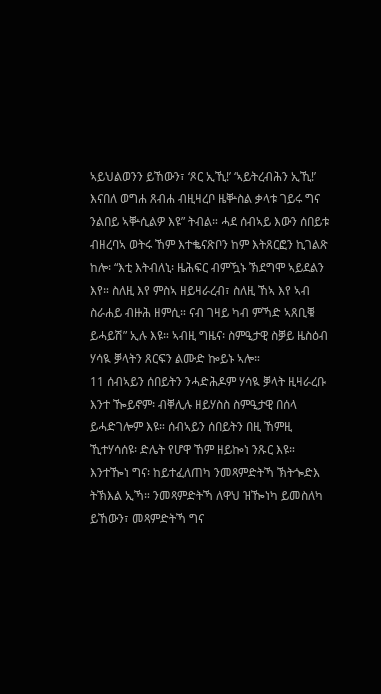ኣይህልወንን ይኸውን፣ ‘ጾር ኢኺ!’ ‘ኣይትረብሕን ኢኺ!’ እናበለ ወግሐ ጸብሐ ብዚዛረቦ ዜቝስል ቃላቱ ገይሩ ግና ንልበይ ኣቝሲልዎ እዩ” ትብል። ሓደ ሰብኣይ እውን ሰበይቱ ብዘረባኣ ወትሩ ኸም እተቈናጽቦን ከም እትጸርፎን ኪገልጽ ከሎ፡ “እቲ እትብለኒ፡ ዜሕፍር ብምዃኑ ኽደግሞ ኣይደልን እየ። ስለዚ እየ ምስኣ ዘይዛራረብ፣ ስለዚ ኸኣ እየ ኣብ ስራሐይ ብዙሕ ዘምሲ። ናብ ገዛይ ካብ ምኻድ ኣጸቢቑ ይሓይሽ” ኢሉ እዩ። ኣብዚ ግዜና፡ ስምዒታዊ ስቓይ ዜስዕብ ሃሳዪ ቓላትን ጸርፍን ልሙድ ኰይኑ ኣሎ።
11 ሰብኣይን ሰበይትን ንሓድሕዶም ሃሳዪ ቓላት ዚዛራረቡ እንተ ዀይኖም፡ ብቐሊሉ ዘይሃስስ ስምዒታዊ በሰላ ይሓድገሎም እዩ። ሰብኣይን ሰበይትን በዚ ኸምዚ ኺተሃሳሰዩ፡ ድሌት የሆዋ ኸም ዘይኰነ ንጹር እዩ። እንተዀነ ግና፡ ከይተፈለጠካ ንመጻምድትኻ ኽትጐድእ ትኽእል ኢኻ። ንመጻምድትኻ ለዋህ ዝዀነካ ይመስለካ ይኸውን፣ መጻምድትኻ ግና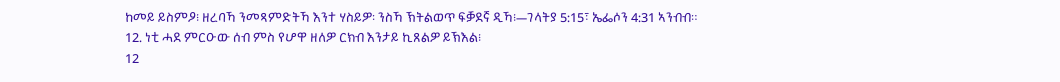ከመይ ይስምዖ፧ ዘረባኻ ንመጻምድትኻ እንተ ሃስይዎ፡ ንስኻ ኽትልወጥ ፍቓደኛ ዲኻ፧—ገላትያ 5:15፣ ኤፌሶን 4:31 ኣንብብ።
12. ነቲ ሓደ ምርዑው ሰብ ምስ የሆዋ ዘለዎ ርክብ እንታይ ኪጸልዎ ይኽእል፧
12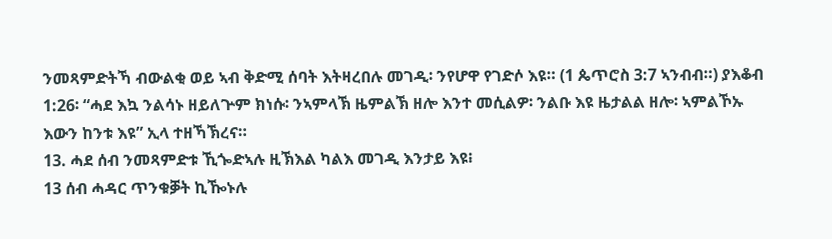ንመጻምድትኻ ብውልቂ ወይ ኣብ ቅድሚ ሰባት እትዛረበሉ መገዲ፡ ንየሆዋ የገድሶ እዩ። (1 ጴጥሮስ 3:7 ኣንብብ።) ያእቆብ 1:26፡ “ሓደ እኳ ንልሳኑ ዘይለጕም ክነሱ፡ ንኣምላኽ ዜምልኽ ዘሎ እንተ መሲልዎ፡ ንልቡ እዩ ዜታልል ዘሎ፡ ኣምልኾኡ እውን ከንቱ እዩ” ኢላ ተዘኻኽረና።
13. ሓደ ሰብ ንመጻምድቱ ኺጐድኣሉ ዚኽእል ካልእ መገዲ እንታይ እዩ፧
13 ሰብ ሓዳር ጥንቁቓት ኪዀኑሉ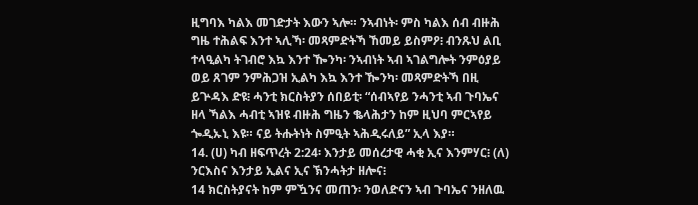ዚግባእ ካልእ መገድታት እውን ኣሎ። ንኣብነት፡ ምስ ካልእ ሰብ ብዙሕ ግዜ ተሕልፍ እንተ ኣሊኻ፡ መጻምድትኻ ኸመይ ይስምዖ፧ ብንጹህ ልቢ ተላዒልካ ትገብሮ እኳ እንተ ዀንካ፡ ንኣብነት ኣብ ኣገልግሎት ንምዕያይ ወይ ጸገም ንምሕጋዝ ኢልካ እኳ እንተ ዀንካ፡ መጻምድትኻ በዚ ይጕዳእ ድዩ፧ ሓንቲ ክርስትያን ሰበይቲ፡ “ሰብኣየይ ንሓንቲ ኣብ ጉባኤና ዘላ ኻልእ ሓብቲ ኣዝዩ ብዙሕ ግዜን ቈላሕታን ከም ዚህባ ምርኣየይ ጐዲኡኒ እዩ። ናይ ትሑትነት ስምዒት ኣሕዲሩለይ” ኢላ እያ።
14. (ሀ) ካብ ዘፍጥረት 2:24፡ እንታይ መሰረታዊ ሓቂ ኢና እንምሃር፧ (ለ) ንርእስና እንታይ ኢልና ኢና ኽንሓትታ ዘሎና፧
14 ክርስትያናት ከም ምዃንና መጠን፡ ንወለድናን ኣብ ጉባኤና ንዘለዉ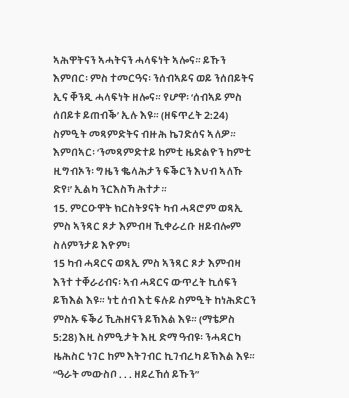ኣሕዋትናን ኣሓትናን ሓላፍነት ኣሎና። ይኹን እምበር፡ ምስ ተመርዓና፡ ንሰብኣይና ወይ ንሰበይትና ኢና ቐንዲ ሓላፍነት ዘሎና። የሆዋ፡ ‘ሰብኣይ ምስ ሰበይቱ ይጠብቕ’ ኢሉ እዩ። (ዘፍጥረት 2:24) ስምዒት መጻምድትና ብዙሕ ኬገድሰና ኣለዎ። እምበኣር፡ ‘ንመጻምድተይ ከምቲ ዜድልዮን ከምቲ ዚግብኦን፡ ግዜን ቈላሕታን ፍቕርን እህብ ኣለኹ ድየ፧’ ኢልካ ንርእስኻ ሕተታ።
15. ምርዑዋት ክርስትያናት ካብ ሓዳሮም ወጻኢ ምስ ኣንጻር ጾታ እምብዛ ኺቀራረቡ ዘይብሎም ስለምንታይ እዮም፧
15 ካብ ሓዳርና ወጻኢ ምስ ኣንጻር ጾታ እምብዛ እንተ ተቐራሪብና፡ ኣብ ሓዳርና ውጥረት ኪሰፍን ይኽእል እዩ። ነቲ ሰብ እቲ ፍሉይ ስምዒት ከነሕድርን ምስኡ ፍቕሪ ኺሕዘናን ይኽእል እዩ። (ማቴዎስ 5:28) እዚ ስምዒታት እዚ ድማ ዓብዩ፡ ንሓዳርካ ዜሕስር ነገር ከም እትገብር ኪገብረካ ይኽእል እዩ።
“ዓራት መውስቦ . . . ዘይረኸሰ ይኹን”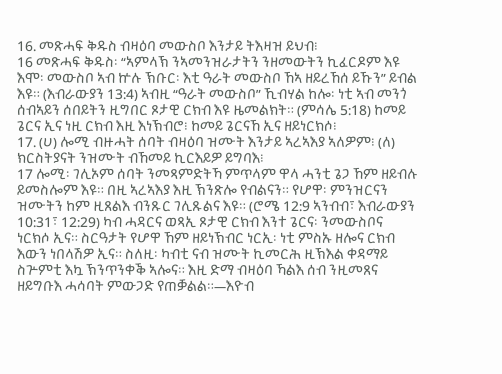16. መጽሓፍ ቅዱስ ብዛዕባ መውስቦ እንታይ ትእዛዝ ይህብ፧
16 መጽሓፍ ቅዱስ፡ “ኣምላኽ ንኣመንዝራታትን ንዘመውትን ኪፈርዶም እዩ እሞ፡ መውስቦ ኣብ ኵሉ ኽቡር፡ እቲ ዓራት መውስቦ ኸኣ ዘይረኸሰ ይኹን” ይብል እዩ። (እብራውያን 13:4) ኣብዚ “ዓራት መውስቦ” ኺብሃል ከሎ፡ ነቲ ኣብ መንጎ ሰብኣይን ሰበይትን ዚግበር ጾታዊ ርክብ እዩ ዜመልክት። (ምሳሌ 5:18) ከመይ ጌርና ኢና ነዚ ርክብ እዚ እነኽብሮ፧ ከመይ ጌርናኸ ኢና ዘይነርክሶ፧
17. (ሀ) ሎሚ ብዙሓት ሰባት ብዛዕባ ዝሙት እንታይ ኣረኣእያ ኣለዎም፧ (ለ) ክርስትያናት ንዝሙት ብኸመይ ኪርእይዎ ይግባእ፧
17 ሎሚ፡ ገሊኦም ሰባት ንመጻምድትኻ ምጥላም ዋላ ሓንቲ ጌጋ ኸም ዘይብሉ ይመስሎም እዩ። በዚ ኣረኣእያ እዚ ኽንጽሎ የብልናን። የሆዋ፡ ምንዝርናን ዝሙትን ከም ዚጸልእ ብንጹር ገሊጹልና እዩ። (ሮሜ 12:9 ኣንብብ፣ እብራውያን 10:31፣ 12:29) ካብ ሓዳርና ወጻኢ ጾታዊ ርክብ እንተ ጌርና፡ ንመውስቦና ነርክሶ ኢና። ስርዓታት የሆዋ ኸም ዘይነኽብር ነርኢ፡ ነቲ ምስኡ ዘሎና ርክብ እውን ነበላሽዎ ኢና። ስለዚ፡ ካብቲ ናብ ዝሙት ኪመርሕ ዚኽእል ቀዳማይ ስጕምቲ እኳ ኽንጥንቀቕ ኣሎና። እዚ ድማ ብዛዕባ ኻልእ ሰብ ንዚመጸና ዘይግቡእ ሓሳባት ምውጋድ የጠቓልል።—እዮብ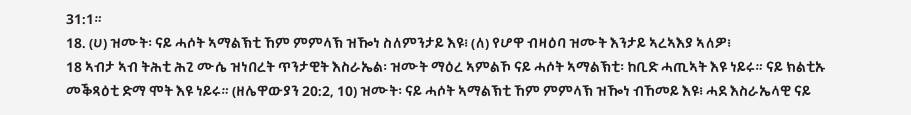31:1።
18. (ሀ) ዝሙት፡ ናይ ሓሶት ኣማልኽቲ ኸም ምምላኽ ዝዀነ ስለምንታይ እዩ፧ (ለ) የሆዋ ብዛዕባ ዝሙት እንታይ ኣረኣእያ ኣለዎ፧
18 ኣብታ ኣብ ትሕቲ ሕጊ ሙሴ ዝነበረት ጥንታዊት እስራኤል፡ ዝሙት ማዕረ ኣምልኾ ናይ ሓሶት ኣማልኽቲ፡ ከቢድ ሓጢኣት እዩ ነይሩ። ናይ ክልቲኡ መቕጻዕቲ ድማ ሞት እዩ ነይሩ። (ዘሌዋውያን 20:2, 10) ዝሙት፡ ናይ ሓሶት ኣማልኽቲ ኸም ምምላኽ ዝዀነ ብኸመይ እዩ፧ ሓደ እስራኤላዊ ናይ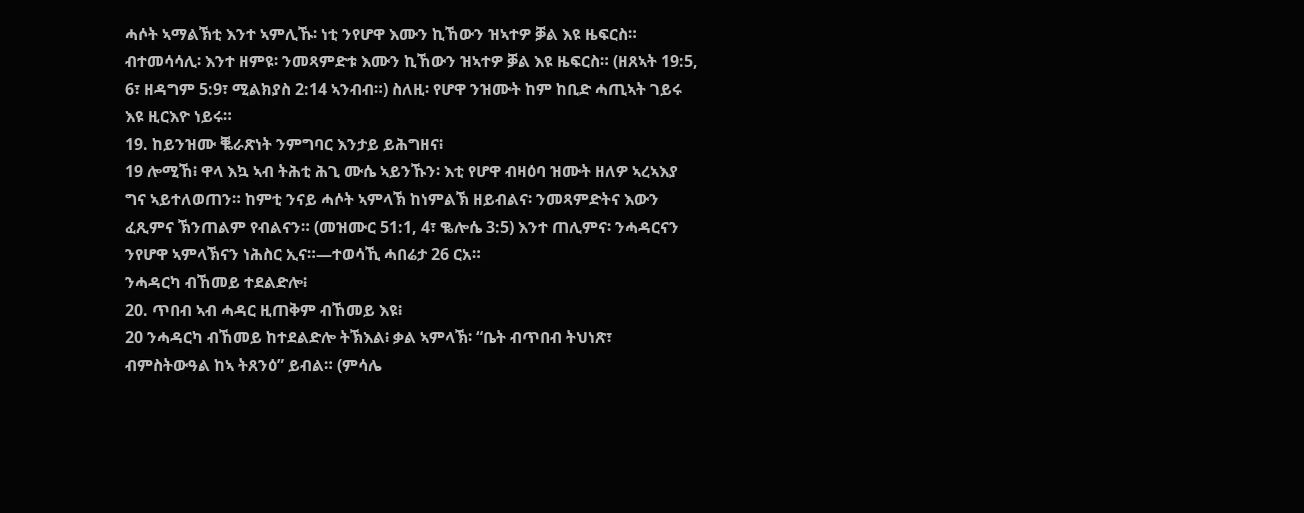ሓሶት ኣማልኽቲ እንተ ኣምሊኹ፡ ነቲ ንየሆዋ እሙን ኪኸውን ዝኣተዎ ቓል እዩ ዜፍርስ። ብተመሳሳሊ፡ እንተ ዘምዩ፡ ንመጻምድቱ እሙን ኪኸውን ዝኣተዎ ቓል እዩ ዜፍርስ። (ዘጸኣት 19:5, 6፣ ዘዳግም 5:9፣ ሚልክያስ 2:14 ኣንብብ።) ስለዚ፡ የሆዋ ንዝሙት ከም ከቢድ ሓጢኣት ገይሩ እዩ ዚርእዮ ነይሩ።
19. ከይንዝሙ ቘራጽነት ንምግባር እንታይ ይሕግዘና፧
19 ሎሚኸ፧ ዋላ እኳ ኣብ ትሕቲ ሕጊ ሙሴ ኣይንኹን፡ እቲ የሆዋ ብዛዕባ ዝሙት ዘለዎ ኣረኣእያ ግና ኣይተለወጠን። ከምቲ ንናይ ሓሶት ኣምላኽ ከነምልኽ ዘይብልና፡ ንመጻምድትና እውን ፈጺምና ኽንጠልም የብልናን። (መዝሙር 51:1, 4፣ ቈሎሴ 3:5) እንተ ጠሊምና፡ ንሓዳርናን ንየሆዋ ኣምላኽናን ነሕስር ኢና።—ተወሳኺ ሓበሬታ 26 ርአ።
ንሓዳርካ ብኸመይ ተደልድሎ፧
20. ጥበብ ኣብ ሓዳር ዚጠቅም ብኸመይ እዩ፧
20 ንሓዳርካ ብኸመይ ከተደልድሎ ትኽእል፧ ቃል ኣምላኽ፡ “ቤት ብጥበብ ትህነጽ፣ ብምስትውዓል ከኣ ትጸንዕ” ይብል። (ምሳሌ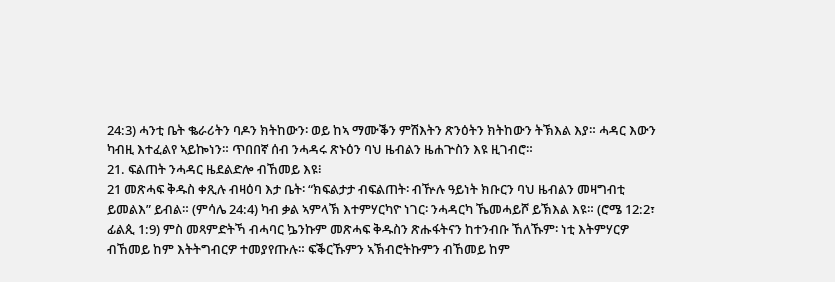24:3) ሓንቲ ቤት ቈራሪትን ባዶን ክትከውን፡ ወይ ከኣ ማሙቕን ምሽእትን ጽንዕትን ክትከውን ትኽእል እያ። ሓዳር እውን ካብዚ እተፈልየ ኣይኰነን። ጥበበኛ ሰብ ንሓዳሩ ጽኑዕን ባህ ዜብልን ዜሐጕስን እዩ ዚገብሮ።
21. ፍልጠት ንሓዳር ዜደልድሎ ብኸመይ እዩ፧
21 መጽሓፍ ቅዱስ ቀጺሉ ብዛዕባ እታ ቤት፡ “ክፍልታታ ብፍልጠት፡ ብዅሉ ዓይነት ክቡርን ባህ ዜብልን መዛግብቲ ይመልእ” ይብል። (ምሳሌ 24:4) ካብ ቃል ኣምላኽ እተምሃርካዮ ነገር፡ ንሓዳርካ ኼመሓይሾ ይኽእል እዩ። (ሮሜ 12:2፣ ፊልጲ 1:9) ምስ መጻምድትኻ ብሓባር ኴንኩም መጽሓፍ ቅዱስን ጽሑፋትናን ከተንብቡ ኸለኹም፡ ነቲ እትምሃርዎ ብኸመይ ከም እትትግብርዎ ተመያየጡሉ። ፍቕርኹምን ኣኽብሮትኩምን ብኸመይ ከም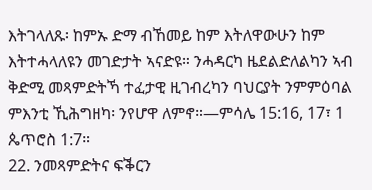እትገላለጹ፡ ከምኡ ድማ ብኸመይ ከም እትለዋውሁን ከም እትተሓላለዩን መገድታት ኣናድዩ። ንሓዳርካ ዜደልድለልካን ኣብ ቅድሚ መጻምድትኻ ተፈታዊ ዚገብረካን ባህርያት ንምምዕባል ምእንቲ ኺሕግዘካ፡ ንየሆዋ ለምኖ።—ምሳሌ 15:16, 17፣ 1 ጴጥሮስ 1:7።
22. ንመጻምድትና ፍቕርን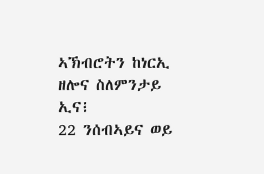ኣኽብሮትን ከነርኢ ዘሎና ስለምንታይ ኢና፧
22 ንሰብኣይና ወይ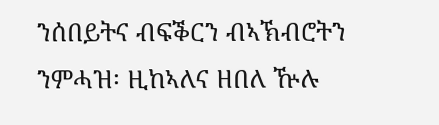ንሰበይትና ብፍቕርን ብኣኽብሮትን ንምሓዝ፡ ዚከኣለና ዘበለ ዅሉ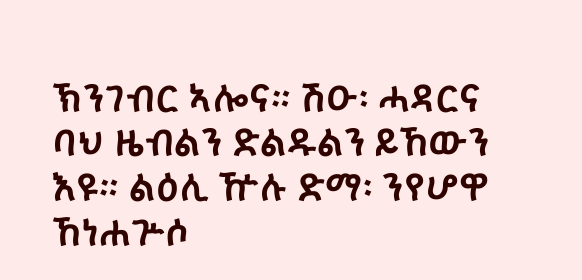ኽንገብር ኣሎና። ሽዑ፡ ሓዳርና ባህ ዜብልን ድልዱልን ይኸውን እዩ። ልዕሊ ዅሉ ድማ፡ ንየሆዋ ኸነሐጕሶ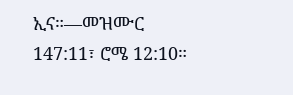ኢና።—መዝሙር 147:11፣ ሮሜ 12:10።